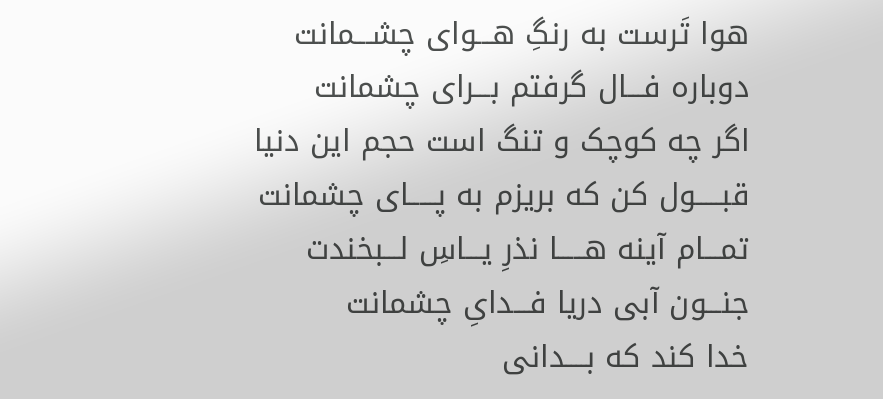هوا تَرست به رنگِ هـــوای چشـــمانت
دوباره فـــال گرفتم بـــرای چشمانت
اگر چه کوچک و تنگ است حجم این دنیا
قبـــــول کن که بریزم به پـــــای چشمانت
تمـــام آینه هـــــا نذرِ یـــاسِ لـــبخندت
جنـــون آبی دریا فـــدایِ چشمانت
خدا کند که بــــدانی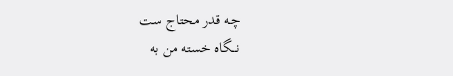چـه قدر محتاج ست
نـــگاه خسته من به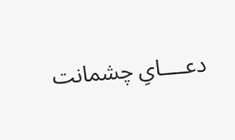دعــــایِ چشمانت